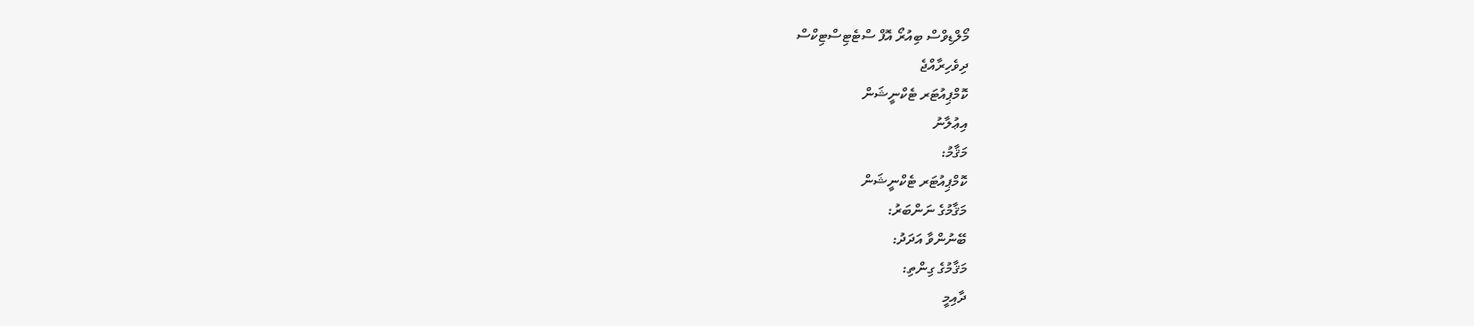މޯލްޑިވްސް ބިއުރޯ އޮފް ސްޓެޓިސްޓިކްސް
ދިވެހިރާއްޖެ
ކޮމްޕިއުޓަރ ޓެކްނީޝަން
އިޢުލާނު
މަޤާމު:
ކޮމްޕިއުޓަރ ޓެކްނީޝަން
މަޤާމުގެ ނަންބަރު:
ބޭނުންވާ އަދަދު:
މަޤާމުގެ ގިންތި:
ދާއިމީ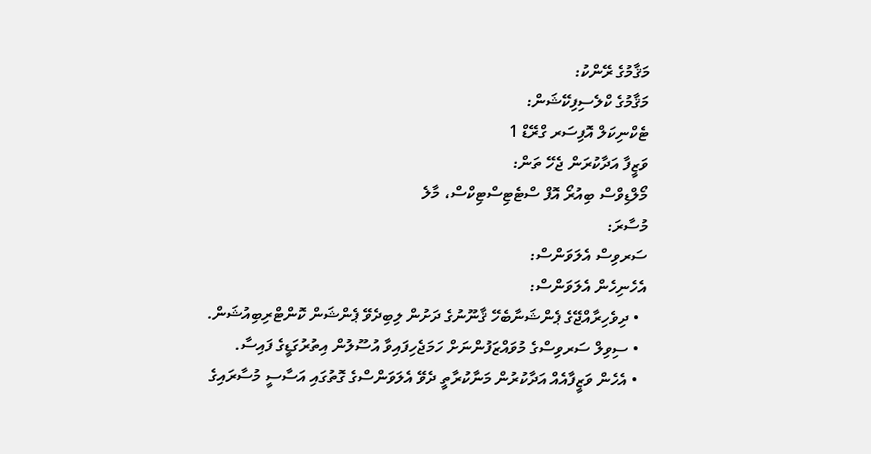މަޤާމުގެ ރޭންކު:
މަޤާމުގެ ކްލެސިފިކޭޝަން:
ޓެކްނިކަލް އޮފިސަރ ގްރޭޑް 1
ވަޒީފާ އަދާކުރަން ޖެހޭ ތަން:
މޯލްޑިވްސް ބިއުރޯ އޮފް ސްޓެޓިސްޓިކްސް، މާލެ
މުސާރަ:
ސަރވިސް އެލަވަންސް:
އެހެނިހެން އެލަވަންސް:
  • ދިވެހިރާއްޖޭގެ ޕެންޝަނާބެހޭ ޤާނޫނުގެ ދަށުން ލިބިދެވޭ ޕެންޝަން ކޮންޓްރިބިއުޝަން.
  • ސިވިލް ސަރވިސްގެ މުވައްޒަފުންނަށް ހަމަޖެހިފައިވާ އުސޫލުން އިތުރުގަޑީގެ ފައިސާ.
  • އެހެން ވަޒީފާއެއް އަދާކުރުން މަނާކުރާތީ ދެވޭ އެލަވަންސްގެ ގޮތުގައި އަސާސީ މުސާރައިގެ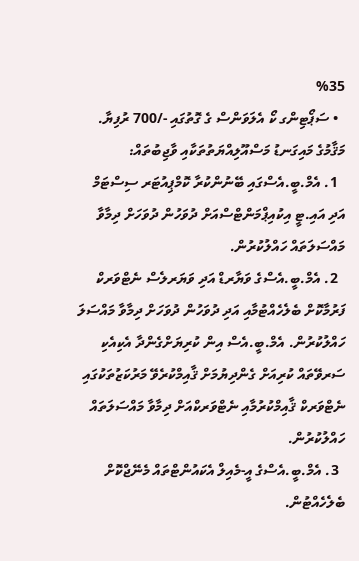%35
  • ސަޕޯޓިންގ ކޯ އެލަވަންސް ގެ ގޮތުގައި -/700 ރުފިޔާ.
މަޤާމުގެ މައިގަނޑު މަސްއޫލިއްޔަތުތަކާއި ވާޖިބުތައް:
  1. އެމް.ބީ.އެސްގައި ބޭނުންކުރާ ކޮމްޕިއުޓަރ ސިސްޓަމް އަދި އައި.ޓީ އިކުއިޕްމަންޓްސްއަށް ދުވަހުން ދުވަހަށް ދިމާވާ މައްސަލަތައް ހައްލުކުރުން.
  2. އެމް.ބީ.އެސްގެ ވަޔާރޑް އަދި ވަޔަރލެސް ނެޓްވަރކް ފަރުމާކޮށް ބެލެހެއްޓުމާއި އަދި ދުވަހުން ދުވަހަށް ދިމާވާ މައްސަލަ ހައްލުކުރުން. އެމް.ބީ.އެސް އިން ކުރިޔަށްގެންދާ އެކިއެކި ސަރވޭތައް ކުރިއަށް ގެންދިޔުމަށް ޤާއިމްކުރެވޭ މަރުކަޒުތަކުގައި ނެޓްވަރކް ޤާއިމްކުރުމާއި ނެޓްވަރކްއަށް ދިމާވާ މައްސަލަތައް ހައްލުކުރުން.
  3. އެމް.ބީ.އެސްގެ އީ-މެއިލް އެކައުންޓްތައް މެނޭޖްކޮށް ބެލެހެއްޓުން.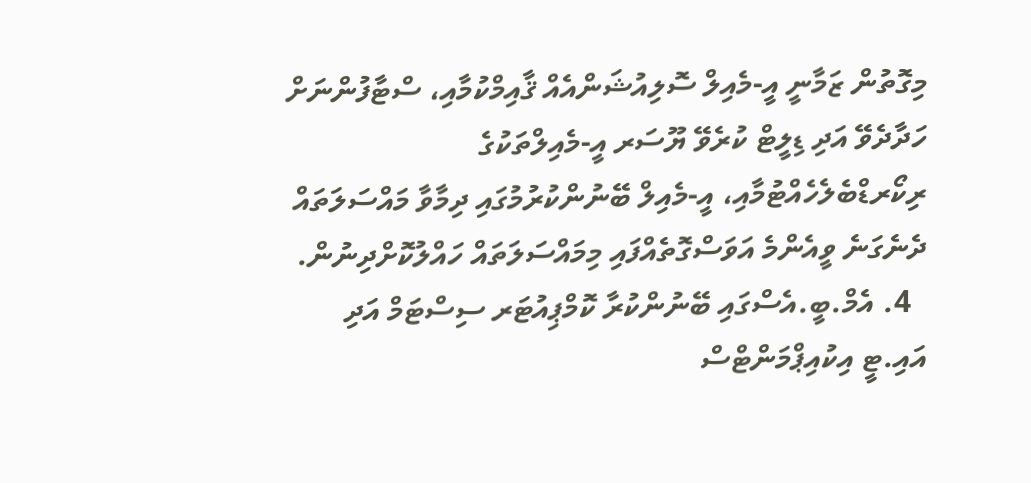މިގޮތުން ޒަމާނީ އީ-މެއިލް ސޮލިއުޝަންއެއް ޤާއިމްކުމާއި، ސްޓާފުންނަށް ހަދާދެވޭ އަދި ޑިލީޓް ކުރެވޭ ޔޫސަރ އީ-މެއިލްތަކުގެ ރިކޯރޑްބެލެހެއްޓުމާއި، އީ-މެއިލް ބޭނުންކުރުމުގައި ދިމާވާ މައްސަލަތައް ދެނެގަނެ ވީއެންމެ އަވަސްގޮތެއްފައި މިމައްސަލަތައް ހައްލުކޮށްދިނުން.
  4. އެމް.ބީ.އެސްގައި ބޭނުންކުރާ ކޮމްޕިއުޓަރ ސިސްޓަމް އަދި އައި.ޓީ އިކުއިޕްމަންޓްސް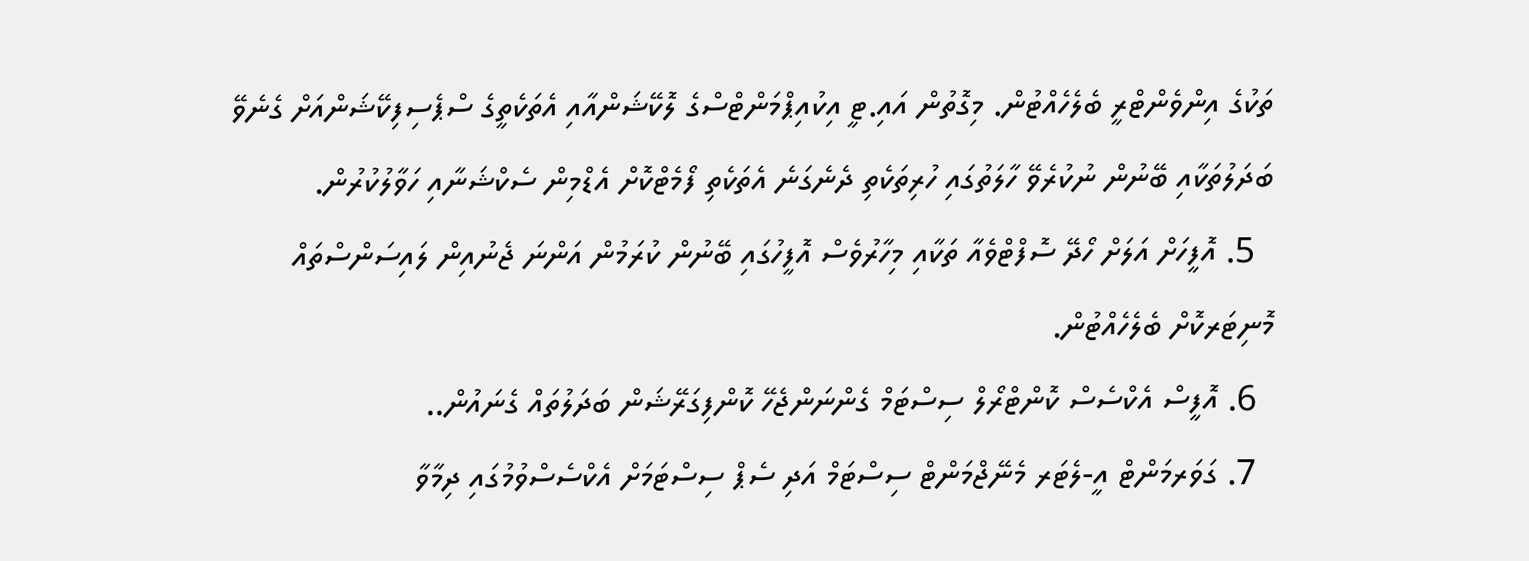ތަކުގެ އިންވެންޓްރީ ބެލެހެއްޓުން. މިގޮތުން އައި.ޓީ އިކުއިޕްމަންޓްސްގެ ލޮކޭޝަންއާއި އެތަކެތީގެ ސްޕެސިފިކޭޝަންއަށް ގެނެވޭ ބަދަލުތަކާއި ބޭނުން ނުކުރެވޭ ހާލަތުގައި ހުރިތަކެތި ދެނެގަނެ އެތަކެތި ފޯމެޓްކޮށް އެޑްމިން ސެކްޝަނާއި ހަވާލުކުރުން.
  5. އޮފީހަށް އަލަށް ހޯދޭ ސޮފްޓްވެއާ ތަކާއި މިހާރުވެސް އޮފީހުގައި ބޭނުން ކުރަމުން އަންނަ ޖެނުއިން ލައިސަންސްތައް މޮނިޓަރކޮށް ބެލެހެއްޓުން.
  6. އޮފީސް އެކްސެސް ކޮންޓްރޯލް ސިސްޓަމް ގެންނަންޖެހޭ ކޮންފިގަރޭޝަން ބަދަލުތައް ގެނައުން..
  7. ގަވަރމަންޓް އީ-ލެޓަރ މެނޭޖްމަންޓް ސިސްޓަމް އަދި ސެޕް ސިސްޓަމަށް އެކްސެސްވުމުގައި ދިމާވާ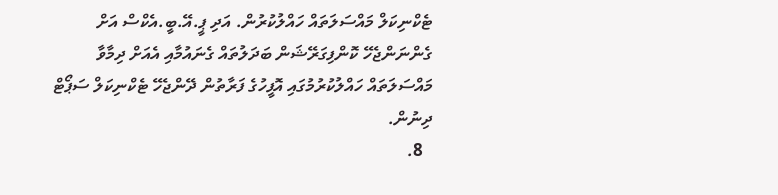ޓެކްނިކަލް މައްސަލަތައް ހައްލުކުރުން. އަދި ޕީ.އޭ.ބީ.އެކްސް އަށް ގެންނަންޖެހޭ ކޮންފިގަރޭޝަން ބަދަލުތައް ގެނައުމާއި އެއަށް ދިމާވާ މައްސަލަތައް ހައްލުކުރުމުގައި އޮފީހުގެ ފަރާތުން ދޭންޖެހޭ ޓެކްނިކަލް ސަޕޯޓް ދިނުން.
  8.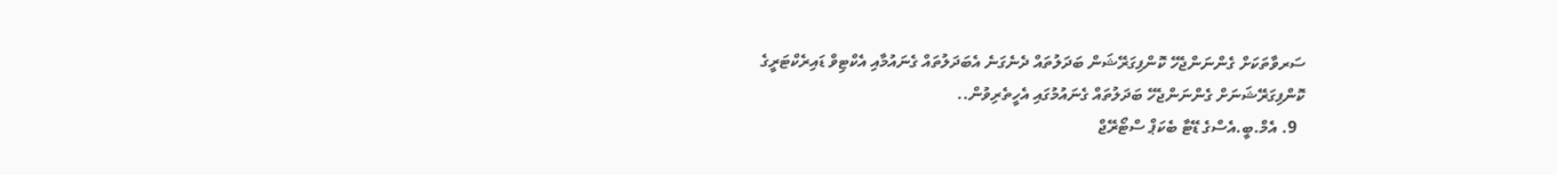ސަރވާތަކަށް ގެންނަންޖެހޭ ކޮންފިގަރޭޝަން ބަދަލުތައް ދެނެގަނެ އެބަދަލުތައް ގެނައުމާއި އެކްޓިވް ޑައިރެކްޓަރީގެ ކޮންފިގަރޭޝަނަށް ގެންނަންޖެހޭ ބަދަލުތައް ގެނައުމުގައި އެހީތެރިވުން..
  9. އެމް.ބީ.އެސްގެ ޑޭޓާ ބެކަޕް ސްޓޯރޭޖް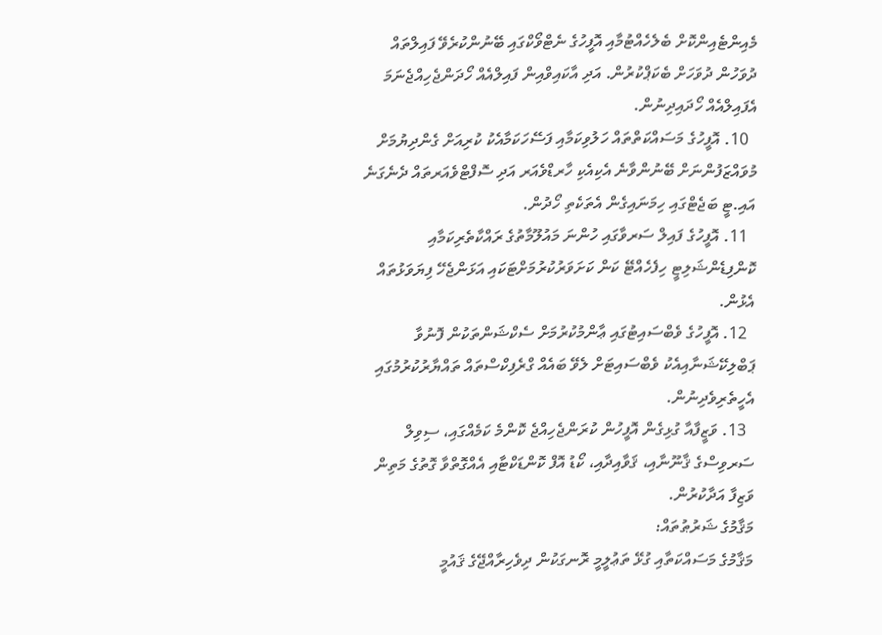މެއިންޓެއިންކޮށް ބެލެހެއްޓުމާއި އޮފީހުގެ ނެޓްވޯކްގައި ބޭނުންކުރެވޭ ފައިލްތައް ދުވަހުން ދުވަހަށް ބެކަޕްކުރުން. އަދި އާކައިވްއިން ފައިލްއެއް ހޯދަންޖެހިއްޖެނަމަ އެފައިލްއެއް ހޯދައިދިނުން.
  10. އޮފީހުގެ މަސައްކަތްތައް ހަލުވިކަމާއި ފަސޭހަކަމާއެކު ކުރިއަށް ގެންދިޔުމަށް މުވައްޒަފުންނަށް ބޭނުންވާނެ އެކިއެކި ހާރޑްވެއަރ އަދި ސޮފްޓްވެއަރތައް ދެނެގަނެ އައި.ޓީ ބަޖެޓްގައި ހިމަނައިގެން އެތަކެތި ހޯދުން.
  11. އޮފީހުގެ ފައިލް ސަރވާގައި ހުންނަ މައުލޫމާތުގެ ރައްކާތެރިކަމާއި ކޮންފިޑެންޝަލިޓީ ހިފެހެއްޓޭ ކަން ކަށަވަރުކުރުމަށްޓަކައި އަޅަންޖެހޭ ފިޔަވަޅުތައް އެޅުން.
  12. އޮފީހުގެ ވެބްސައިޓުގައި ޢާންމުކުރުމަށް ސެކްޝަންތަކުން ފޮނުވާ ޕަބްލިކޭޝަނާއިއެކު ވެބްސައިޓަށް ލެވޭ ބައެއް ގްރެފިކްސްތައް ތައްޔާރުކުރުމުގައި އެހީތެރިވެދިނުން.
  13. ވަޒީފާއާ ގުޅިގެން އޮފީހުން ކުރަންޖެހިއްޖެ ކޮންމެ ކަމެއްގައި، ސިވިލް ސަރވިސްގެ ޤާނޫނާއި، ޤަވާއިދާއި، ކޯޑު އޮފް ކޮންޑަކްޓާއި އެއްގޮތްވާ ގޮތުގެ މަތިން ވަޒިފާ އަދާކުރުން.
މަޤާމުގެ ޝަރުޠުތައް:
މަޤާމުގެ މަސައްކަތާއި ގުޅޭ ތަޢުލީމީ ރޮނގަކުން ދިވެހިރާއްޖޭގެ ޤައުމީ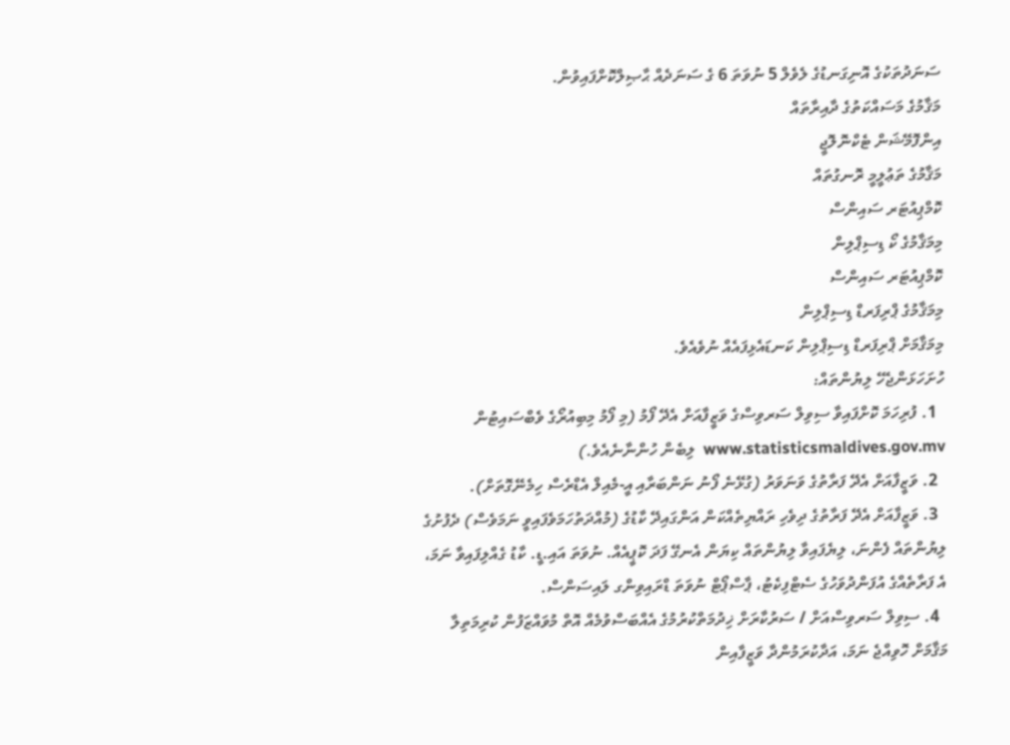ސަނަދުތަކުގެ އޮނިގަނޑުގެ ލެވެލް 5 ނުވަތަ 6 ގެ ސަނަދެއް ޙާޞިލްކޮށްފައިވުން.
މަޤާމުގެ މަސައްކަތުގެ ދާއިރާތައް
އިންފޮމޭޝަން ޓެކްނޮލޮޖީ
މަޤާމުގެ ތަޢުލީމީ ރޮނގުތައް
ކޮމްޕިއުޓަރ ސައިންސް
މިމަޤާމުގެ ކޯ ޑިސިޕްލިން
ކޮމްޕިއުޓަރ ސައިންސް
މިމަޤާމުގެ ޕްރިފަރޑް ޑިސިޕްލިން
މިމަޤާމަށް ޕްރިފަރޑް ޑިސިޕްލިން ކަނޑައެޅިފައެއް ނުވެއެވެ.
ހުށަހަޅަންޖެހޭ ލިޔުންތައް:
  1. ފުރިހަމަ ކޮށްފައިވާ ސިވިލް ސަރވިސްގެ ވަޒީފާއަށް އެދޭ ފޯމު (މި ފޯމު މިބިއުރޯގެ ވެބްސައިޓުން  www.statisticsmaldives.gov.mv  ލިބެން ހުންނާނެއެވެ.)
  2. ވަޒީފާއަށް އެދޭ ފަރާތުގެ ވަނަވަރު (ގުޅޭނެ ފޯނު ނަންބަރާއި އީ-މެއިލް އެޑްރެސް ހިމެނޭގޮތަށް).
  3. ވަޒީފާއަށް އެދޭ ފަރާތުގެ ދިވެހި ރައްޔިތެއްކަން އަންގައިދޭ ކާޑުގެ (މުއްދަތުހަމަވެފައިވީ ނަމަވެސް) ދެފުށުގެ ލިޔުންތައް ފެންނަ، ލިޔެފައިވާ ލިޔުންތައް ކިޔަން އެނގޭ ފަދަ ކޮޕީއެއް. ނުވަތަ އައި.ޑީ. ކާޑު ގެއްލިފައިވާ ނަމަ، އެ ފަރާތެއްގެ އުފަންދުވަހުގެ ސެޓްފިކެޓު، ޕާސްޕޯޓް ނުވަތަ ޑްރައިވިންގ ލައިސަންސް.
  4. ސިވިލް ސަރވިސްއަށް / ސަރުކާރަށް ޚިދުމަތްކުރުމުގެ އެއްބަސްވުމެއް އޮތް މުވައްޒަފުން ކުރިމަތިލާ މަޤާމަށް ހޮވިއްޖެ ނަމަ، އަދާކުރަމުންދާ ވަޒީފާއިން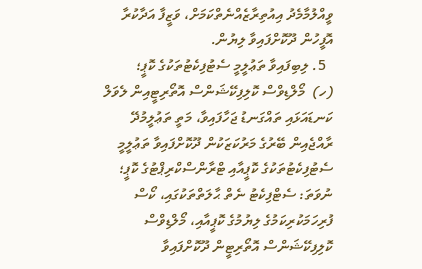ވީއްލުމާމެދު އިއުތިރާޒެއްނެތްކަމަށް، ވަޒީފާ އަދާކުރާ އޮފީހުން ދޫކޮށްފައިވާ ލިޔުން.
  5. ލިބިފައިވާ ތަޢުލީމީ ސެޓުފިކެޓުތަކުގެ ކޮޕީ؛
(ހ)  މޯލްޑިވްސް ކޮލިފިކޭޝަންސް އޮތޯރިޓީއިން ލެވަލް ކަނޑައަޅައި ތައްގަނޑު ޖަހާފައިވާ، މަތީ ތަޢުލީމުދޭ ރާއްޖެއިން ބޭރުގެ މަރުކަޒަކުން ދޫކޮށްފައިވާ ތަޢުލީމީ ސެޓުފިކެޓުތަކުގެ ކޮޕީއާއި ޓްރާންސްކްރިޕްޓުގެ ކޮޕީ؛ ނުވަތަ: ސެޓްފިކެޓު ނެތް ޙާލަތްތަކުގައި، ކޯސް ފުރިހަމަކުރިކަމުގެ ލިޔުމުގެ ކޮޕީއާއި، މޯލްޑިވްސް ކޮލިފިކޭޝަންސް އޮތޯރިޓީން ދޫކޮށްފައިވާ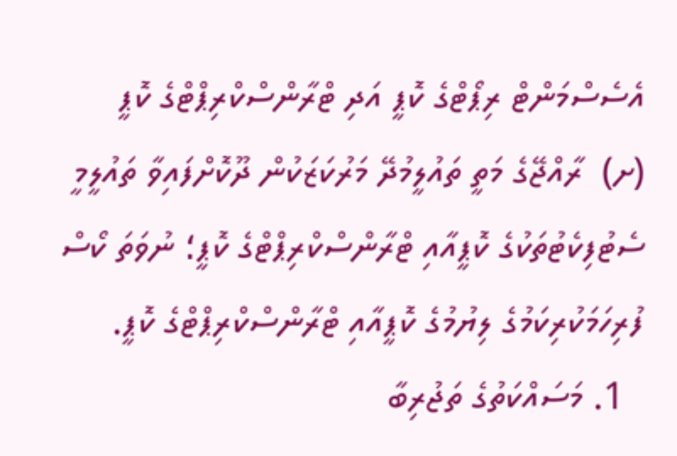އެސެސްމަންޓް ރިޕޯޓްގެ ކޮޕީ އަދި ޓްރާންސްކްރިޕްޓްގެ ކޮޕީ
(ށ)  ރާއްޖޭގެ މަތީ ތައުލީމުދޭ މަރުކަޒަކުން ދޫކޮށްފައިވާ ތައުލީމީ ސެޓުފިކެޓުތަކުގެ ކޮޕީއާއި ޓްރާންސްކްރިޕްޓްގެ ކޮޕީ؛ ނުވަތަ ކޯސް ފުރިހަމަކުރިކަމުގެ ލިޔުމުގެ ކޮޕީއާއި ޓްރާންސްކްރިޕްޓްގެ ކޮޕީ.
  1. މަސައްކަތުގެ ތަޖުރިބާ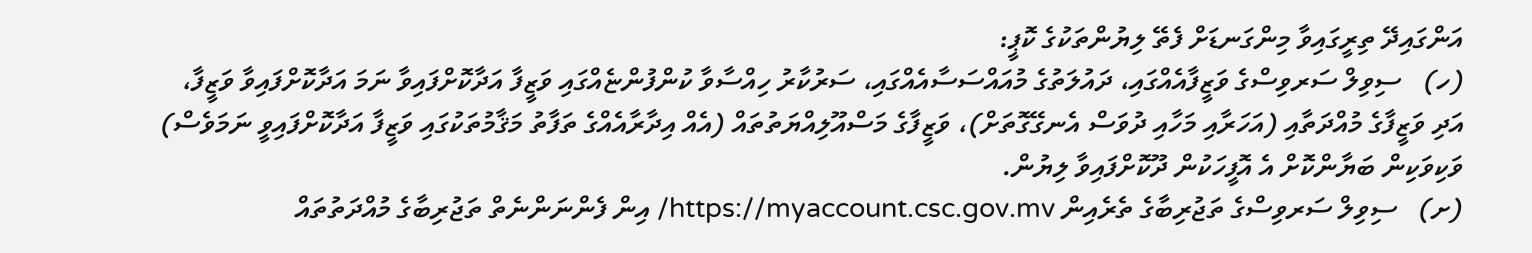އަންގައިދޭ ތިރީގައިވާ މިންގަނޑަށް ފެތޭ ލިޔުންތަކުގެ ކޮޕީ:
(ހ)   ސިވިލް ސަރވިސްގެ ވަޒީފާއެއްގައި، ދައުލަތުގެ މުއައްސަސާއެއްގައި، ސަރުކާރު ހިއްސާވާ ކުންފުންޏެއްގައި ވަޒީފާ އަދާކޮށްފައިވާ ނަމަ އަދާކޮށްފައިވާ ވަޒީފާ، އަދި ވަޒީފާގެ މުއްދަތާއި (އަހަރާއި މަހާއި ދުވަސް އެނގޭގޮތަށް)، ވަޒީފާގެ މަސްއޫލިއްޔަތުތައް (އެއް އިދާރާއެއްގެ ތަފާތު މަޤާމުތަކުގައި ވަޒީފާ އަދާކޮށްފައިވީ ނަމަވެސް) ވަކިވަކިން ބަޔާންކޮށް އެ އޮފީހަކުން ދޫކޮށްފައިވާ ލިޔުން.
(ށ)   ސިވިލް ސަރވިސްގެ ތަޖުރިބާގެ ތެރެއިން https://myaccount.csc.gov.mv/ އިން ފެންނަންނެތް ތަޖުރިބާގެ މުއްދަތުތައް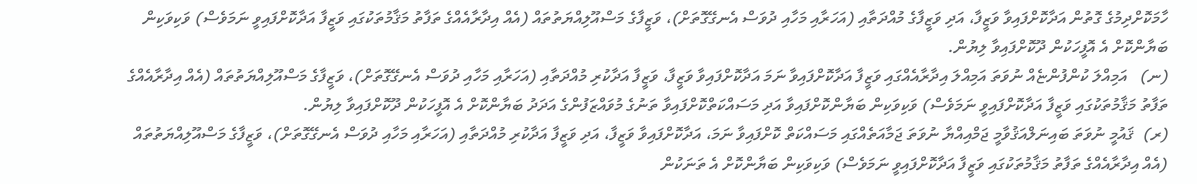ހާމަކޮށްދިމުގެ ގޮތުން އަދާކޮށްފައިވާ ވަޒީފާ، އަދި ވަޒީފާގެ މުއްދަތާއި (އަހަރާއި މަހާއި ދުވަސް އެނގޭގޮތަށް)، ވަޒީފާގެ މަސްއޫލިއްޔަތުތައް (އެއް އިދާރާއެއްގެ ތަފާތު މަޤާމުތަކުގައި ވަޒީފާ އަދާކޮށްފައިވީ ނަމަވެސް) ވަކިވަކިން ބަޔާންކޮށް އެ އޮފީހަކުން ދޫކޮށްފައިވާ ލިޔުން.
(ނ)   އަމިއްލަ ކުންފުންޏެއް ނުވަތަ އަމިއްލަ އިދާރާއެއްގައި ވަޒީފާ އަދާކޮށްފައިވާ ނަމަ އަދާކޮށްފައިވާ ވަޒީފާ، ވަޒީފާ އަދާކުރި މުއްދަތާއި (އަހަރާއި މަހާއި ދުވަސް އެނގޭގޮތަށް)، ވަޒީފާގެ މަސްއޫލިއްޔަތުތައް (އެއް އިދާރާއެއްގެ ތަފާތު މަޤާމުތަކުގައި ވަޒީފާ އަދާކޮށްފައިވީ ނަމަވެސް) ވަކިވަކިން ބަޔާންކޮށްފައިވާ އަދި މަސައްކަތްކޮށްފައިވާ ތަނުގެ މުވައްޒަފުންގެ އަދަދު ބަޔާންކޮށް އެ އޮފީހަކުން ދޫކޮށްފައިވާ ލިޔުން.
(ރ)  ޤައުމީ ނުވަތަ ބައިނަލްއަޤުވާމީ ޖަމްއިއްޔާ ނުވަތަ ޖަމާއަތެއްގައި މަސައްކަތް ކޮށްފައިވާ ނަމަ، އަދާކޮށްފައިވާ ވަޒީފާ، އަދި ވަޒީފާ އަދާކުރި މުއްދަތާއި (އަހަރާއި މަހާއި ދުވަސް އެނގޭގޮތަށް)، ވަޒީފާގެ މަސްއޫލިއްޔަތުތައް (އެއް އިދާރާއެއްގެ ތަފާތު މަޤާމުތަކުގައި ވަޒީފާ އަދާކޮށްފައިވީ ނަމަވެސް) ވަކިވަކިން ބަޔާންކޮށް އެ ތަނަކުން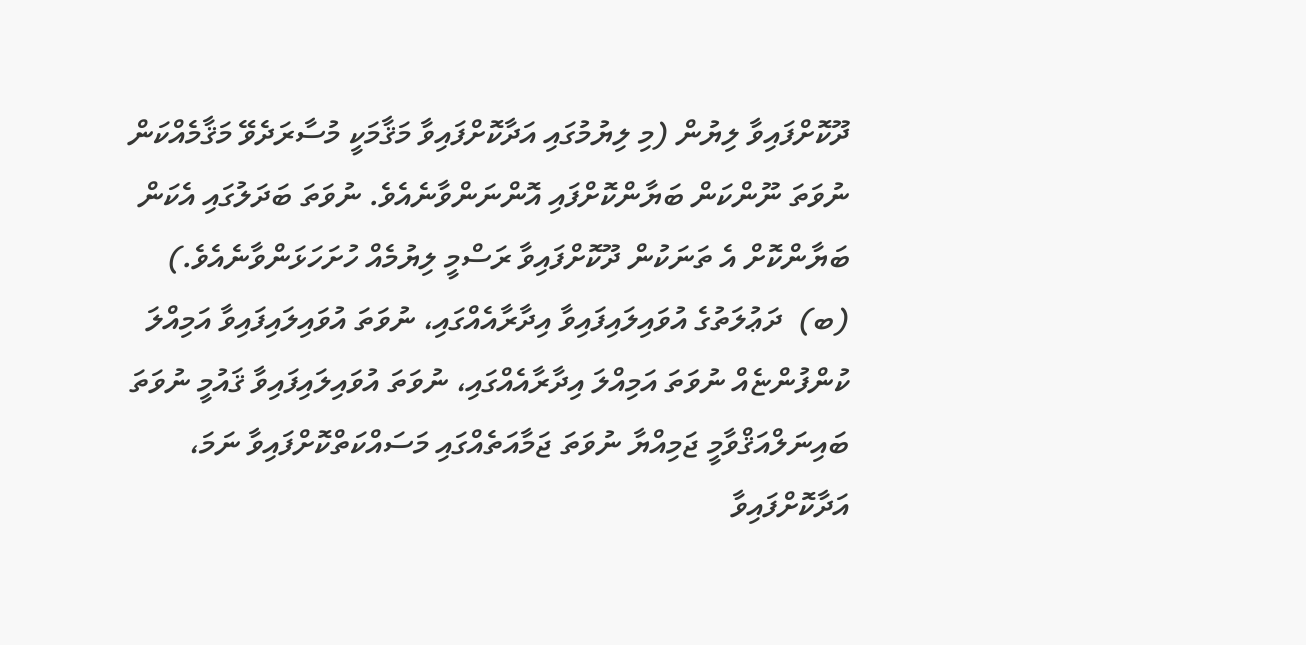ދޫކޮށްފައިވާ ލިޔުން (މި ލިޔުމުގައި އަދާކޮށްފައިވާ މަޤާމަކީ މުސާރަދެވޭ މަޤާމެއްކަން ނުވަތަ ނޫންކަން ބަޔާންކޮށްފައި އޮންނަންވާނެއެވެ. ނުވަތަ ބަދަލުގައި އެކަން ބަޔާންކޮށް އެ ތަނަކުން ދޫކޮށްފައިވާ ރަސްމީ ލިޔުމެއް ހުށަހަޅަންވާނެއެވެ.)
(ބ)  ދަޢުލަތުގެ އުވައިލައިފައިވާ އިދާރާއެއްގައި، ނުވަތަ އުވައިލައިފައިވާ އަމިއްލަ ކުންފުންޏެއް ނުވަތަ އަމިއްލަ އިދާރާއެއްގައި، ނުވަތަ އުވައިލައިފައިވާ ޤައުމީ ނުވަތަ ބައިނަލްއަޤްވާމީ ޖަމިއްޔާ ނުވަތަ ޖަމާއަތެއްގައި މަސައްކަތްކޮށްފައިވާ ނަމަ، އަދާކޮށްފައިވާ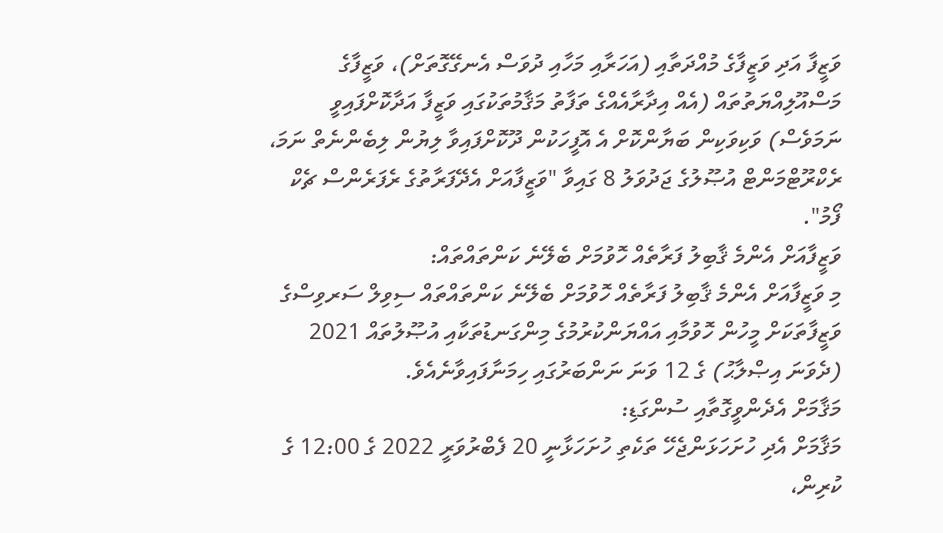ވަޒީފާ އަދި ވަޒީފާގެ މުއްދަތާއި (އަހަރާއި މަހާއި ދުވަސް އެނގޭގޮތަށް)، ވަޒީފާގެ މަސްއޫލިއްޔަތުތައް (އެއް އިދާރާއެއްގެ ތަފާތު މަޤާމުތަކުގައި ވަޒީފާ އަދާކޮށްފައިވީ ނަމަވެސް) ވަކިވަކިން ބަޔާންކޮށް އެ އޮފީހަކުން ދޫކޮށްފައިވާ ލިޔުން ލިބެންނެތް ނަމަ، ރެކްރޫޓްމަންޓް އުޞޫލުގެ ޖަދުވަލު 8 ގައިވާ "ވަޒީފާއަށް އެދޭފަރާތުގެ ރެފަރެންސް ޗެކް ފޯމު".
ވަޒީފާއަށް އެންމެ ޤާބިލު ފަރާތެއް ހޮވުމަށް ބެލޭނެ ކަންތައްތައް:
މި ވަޒީފާއަށް އެންމެ ޤާބިލު ފަރާތެއް ހޮވުމަށް ބެލޭނެ ކަންތައްތައް ސިވިލް ސަރވިސްގެ ވަޒީފާތަކަށް މީހުން ހޮވުމާއި އައްޔަންކުރުމުގެ މިންގަނޑުތަކާއި އުޞޫލުތައް 2021 (ދެވަނަ އިޞްލާޙު) ގެ 12 ވަނަ ނަންބަރުގައި ހިމަނާފައިވާނެއެވެ.
މަޤާމަށް އެދެންވީގޮތާއި ސުންގަޑި:
މަޤާމަށް އެދި ހުށަހަޅަންޖެހޭ ތަކެތި ހުށަހަޅާނީ 20 ފެބްރުވަރީ 2022 ގެ 12:00 ގެ ކުރިން،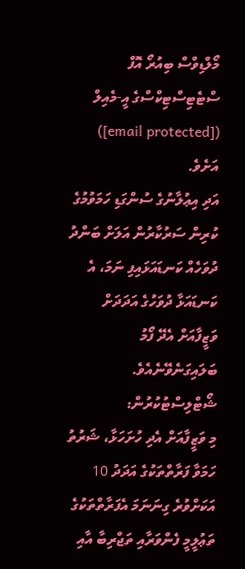މޯލްޑިވްސް ބިއުރޯ އޮފް ސްޓެޓިސްޓިކްސްގެ އީ-މެއިލް ([email protected]) އަށެވެ.
އަދި އިޢުލާނުގެ ސުންގަޑި ހަމަވުމުގެ ކުރިން ސަރުކާރުން އަލަށް ބަންދު ދުވަހެއް ކަނޑައަޅައިފި ނަމަ، އެ ކަނޑައަޅާ ދުވަހުގެ އަދަދަށް ވަޒީފާއަށް އެދޭ ފޯމު ބަލައިގަނެވޭނެއެވެ.
ޝޯޓްލިސްޓުކުރުން:
މި ވަޒީފާއަށް އެދި ހުށަހަޅާ، ޝަރުތު ހަމަވާ ފަރާތްތަކުގެ އަދަދު 10 އަކަށްވުރެ ގިނަނަމަ އެފަރާތްތަކުގެ ތަޢުލީމީ ފެންވަރާއި ތަޖްރިބާ އާއި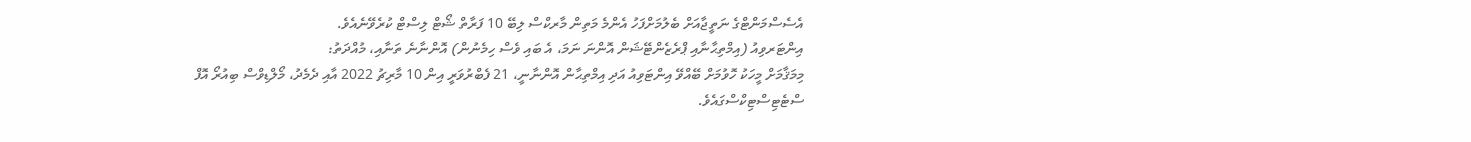އެސެސްމަންޓްގެ ނަތީޖާއަށް ބެލުމަށްފަހު އެންމެ މަތިން މާރކްސް ލިބޭ 10 ފަރާތް ޝޯޓް ލިސްޓް ކުރެވޭނެއެވެ.
އިންޓަރވިއު (އިމްތިޙާނާއި ޕްރެޒެންޓޭޝަން އޮންނަ ނަމަ، އެ ބައި ވެސް ހިމެނުން) އޮންނާނެ ތަނާއި، މުއްދަތު:
މިމަޤާމަށް މީހަކު ހޮވުމަށް ބޭއްވޭ އިންޓަވިއު އަދި އިމްތިޙާން އޮންނާނީ، 21 ފެބްރުވަރީ އިން 10 މާރިޗު 2022 އާއި ދެމެދު، މޯލްޑިވްސް ބިއުރޯ އޮފް ސްޓެޓިސްޓިކްސްގައެވެ.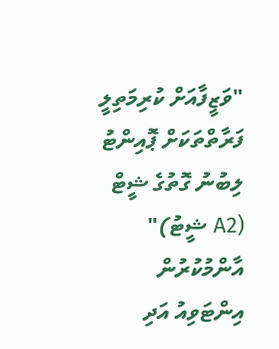"ވަޒީފާއަށް ކުރިމަތިލީ ފަރާތްތަކަށް ޕޮއިންޓު ލިބުނު ގޮތުގެ ޝީޓް (A2 ޝީޓު)" އާންމުކުރުން
އިންޓަވިއު އަދި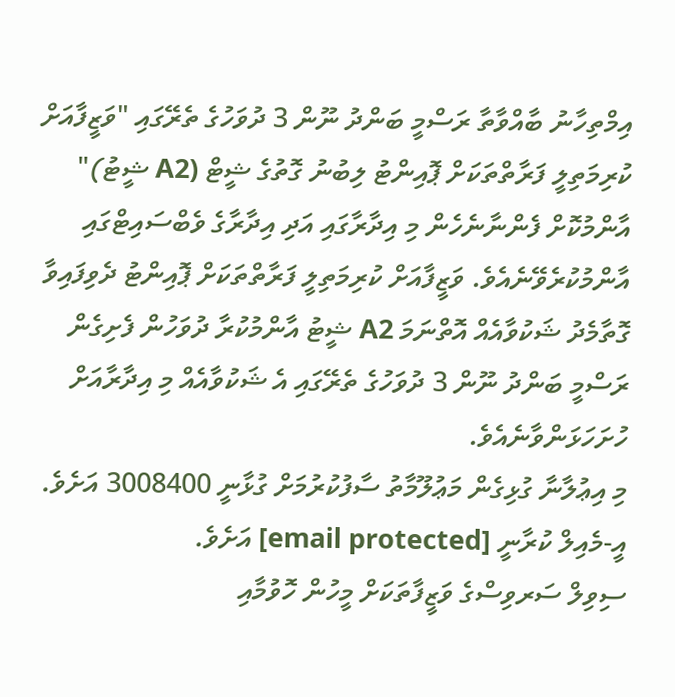އިމްތިހާނު ބާއްވާތާ ރަސްމީ ބަންދު ނޫން 3 ދުވަހުގެ ތެރޭގައި "ވަޒީފާއަށް ކުރިމަތިލީ ފަރާތްތަކަށް ޕޮއިންޓު ލިބުނު ގޮތުގެ ޝީޓް (A2 ޝީޓު)" އާންމުކޮށް ފެންނާނެހެން މި އިދާރާގައި އަދި އިދާރާގެ ވެބްސައިޓްގައި އާންމުކުރެވޭނެއެވެ. ވަޒީފާއަށް ކުރިމަތިލީ ފަރާތްތަކަށް ޕޮއިންޓު ދެވިފައިވާ ގޮތާމެދު ޝަކުވާއެއް އޮތްނަމަ A2 ޝީޓު އާންމުކުރާ ދުވަހުން ފެށިގެން ރަސްމީ ބަންދު ނޫން 3 ދުވަހުގެ ތެރޭގައި އެ ޝަކުވާއެއް މި އިދާރާއަށް ހުށަހަޅަންވާނެއެވެ.
މި އިޢުލާނާ ގުޅިގެން މަޢުލޫމާތު ސާފުކުރުމަށް ގުޅާނީ 3008400 އަށެވެ. އީ-މެއިލް ކުރާނީ [email protected] އަށެވެ.
ސިވިލް ސަރވިސްގެ ވަޒީފާތަކަށް މީހުން ހޮވުމާއި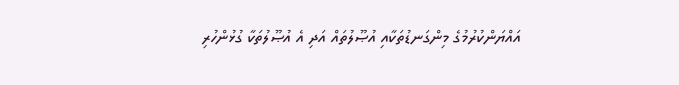އައްޔަންކުރުމުގެ މިންގަނޑުތަކާއި އުޞޫލުތައް އަދި އެ އުޞޫލުތަކާ ގުޅުންހުރި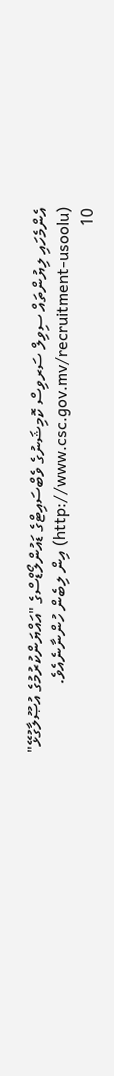އެންމެހައި ލިޔުންތައް ސިވިލް ސަރވިސް ކޮމިޝަނުގެ ވެބްސައިޓްގެ ޑައުންލޯޑްސްގެ "އައްޔަންކުރުމުގެ އުޞޫލާގުޅޭ" (http://www.csc.gov.mv/recruitment-usoolu) އިން ލިބެން ހުންނާނެއެވެ.
10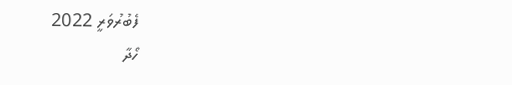ފެބުރުވަރީ 2022
ހޯދާ